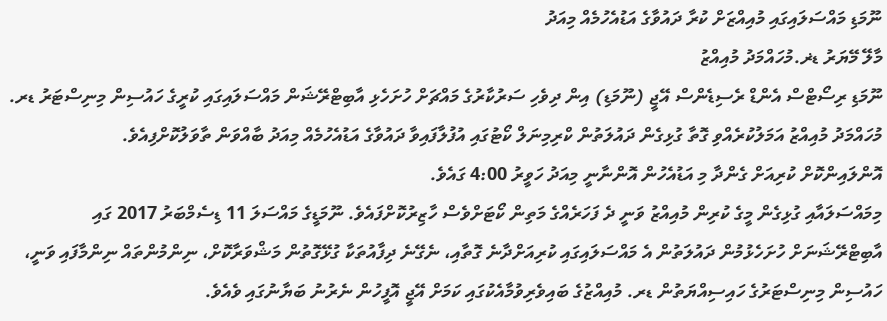ނޫމަޑި މައްސަލައިގައި މުއިއްޒަށް ކުރާ ދައުވާގެ އަޑުއެހުމެއް މިއަދު
މާލޭ މޭޔަރު ޑޜ.މުހައްމަދު މުއިއްޒު
ނޫމަޑި ރިސޯޓްސް އެންޑް ރެސިޑެންސް އޭޖީ (ނޫމަޑި) އިން ދިވެހި ސަރުކާރުގެ މައްޗަށް ހުށަހެޅި އާބިޓްރޭޝަން މައްސަލައިގައި ކުރީގެ ހައުސިން މިނިސްޓަރު ޑރ. މުހައްމަދު މުއިއްޒު އަމަލުކުރެއްވި ގޮތާ ގުޅިގެން ދައުލަތުން ކްރިމިނަލް ކޯޓުގައި އުފުލާފައިވާ ދައުވާގެ އަޑުއެހުމެއް މިއަދު ބާއްވަން ތާވަލުކޮށްފިއެވެ.
އޮންލައިންކޮށް ކުރިއަށް ގެންދާ މި އަޑުއެހުން އޮންނާނީ މިއަދު ހަވީރު 4:00 ގައެވެ.
މިމައްސަލައާއި ގުޅިގެން މީގެ ކުރިން މުއިއްޒު ވަނީ ދެ ފަހަރެއްގެ މަތިން ކޯޓަށްވެސް ހާޒިރުކޮށްފައެވެ. ނޫމަޑީގެ މައްސަލަ 11 ޑިސެމްބަރު 2017 ގައި އާބިޓްރޭޝަނަށް ހުށަހެޅުމުން ދައުލަތުން އެ މައްސަލައިގައި ކުރިއަށްދާނެ ގޮތާއި، ނެގޭނެ ދިފާއުތަކާ ގުޅޭގޮތުން މަޝްވަރާކޮށް، ނިންމުންތައް ނިންމާފައި ވަނީ، ހައުސިން މިނިސްޓަރުގެ ހައިސިއްޔަތުން ޑރ. މުއިއްޒުގެ ބައިވެރިވުމާއެކުގައި ކަމަށް އޭޖީ އޮފީހުން ނެރުނު ބަޔާނުގައި ވެއެވެ.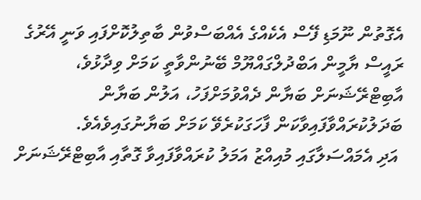އެގޮތުން ނޫމަޑި ފޭސް އެކެއްގެ އެއްބަސްވުން ބާތިލުކޮށްފައި ވަނީ އޭރުގެ ރައީސް ޔާމީން އަބްދުލްގައްޔޫމް ބޭނުންވާތީ ކަމަށް ވިދާޅުވެ، އާބިޓްރޭޝަނަށް ބަޔާން ދެއްވުމަށްފަހު، އަލުން ބަޔާން ބަދަލުކުރައްވާފައިވާކަން ފާހަގަކުރެވޭ ކަމަށް ބަޔާނުގައިވެއެވެ.
 އަދި އެމައްސަލާގައި މުއިއްޒު އަމަލު ކުރައްވާފައިވާ ގޮތާއި އާބިޓްރޭޝަނަށް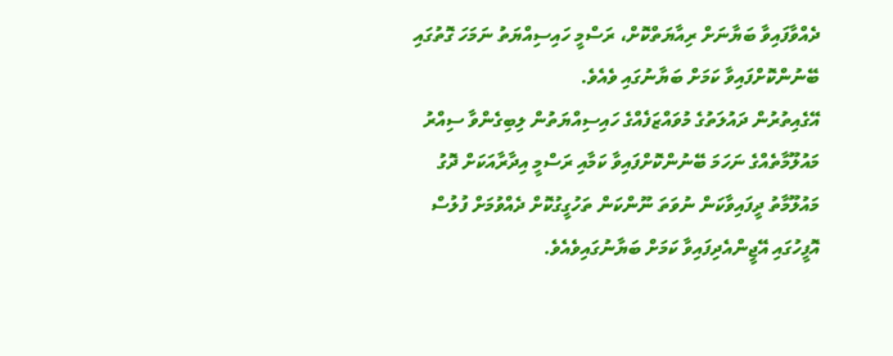ދެއްވާފައިވާ ބަޔާނަށް ރިއާޔަތްކޮށް، ރަސްމީ ހައިސިއްޔަތު ނަމަހަ ގޮތުގައި ބޭނުންކޮށްފައިވާ ކަމަށް ބަޔާނުގައި ވެއެވެ.
އޭގެއިތުރުން ދައުލަތުގެ މުވައްޒަފެއްގެ ހައިސިއްޔަތުން ލިބިގެންވާ ސިއްރު މައުލޫމާތެއްގެ ނަހަމަ ބޭނުންކޮށްފައިވާ ކަމާއި ރަސްމީ އިދާރާއަކަށް ދޮގު މައުލޫމާތު ދީފައިވާކަން ނުވަތަ ނޫންކަން ތަހުގީގުކޮށް ދެއްވުމަށް ފުލުސް އޮފީހުގައި އޭޖީންއެދިފައިވާ ކަމަށް ބަޔާނުގައިވެއެވެ.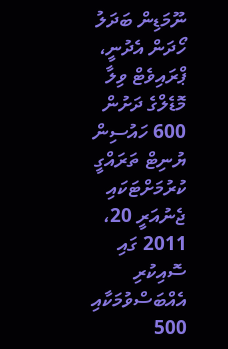ނޫމަޑިން ބަދަލު ހޯދަން އެދުނީ، ޕްރައިވެޓް ވިލާ މޮޑެލްގެ ދަށުން 600 ހައުސިން ޔުނިޓް ތަރައްގީ ކުރުމަށްޓަކައި ޖެނުއަރީ 20، 2011 ގައި ސޮއިކުރި އެއްބަސްވުމަކާއި 500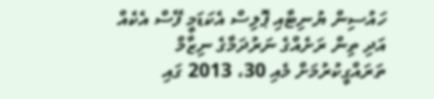ހައުސިން ޔުނިޓާއި ޕޮލިސް އެކަޑަމީ ފޭސް އެކެއް އަދި ތިން ރަށެއްގެ ނަރުދަމާގެ ނިޒާމް ތަރައްގީކުރުމަށް މެއި 30، 2013 ގައި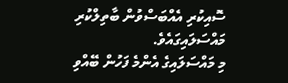ސޮއިކުރި އެއްބަސްވުން ބާތިލްކުރި މައްސަލައިގައެވެ.
މި މައްސަލައިގެ އެންމެ ފަހުން ބޭއްވި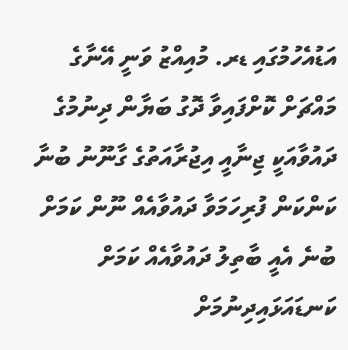އަޑުއެހުމުގައި ޑރ. މުއިއްޒު ވަނީ އޭނާގެ މައްޗަށް ކޮށްފައިވާ ދޮގު ބަޔާން ދިނުމުގެ ދައުވާއަކީ ޖިނާއީ އިޖުރާއަތުގެ ގާނޫނު ބުނާ ކަންކަން ފުރިހަމަވާ ދައުވާއެއް ނޫން ކަމަށް ބުނެ އެއީ ބާތިލު ދައުވާއެއް ކަމަށް ކަނޑައަޅައިދިނުމަށް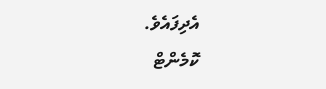އެދިފައެވެ.
ކޮމެންޓް